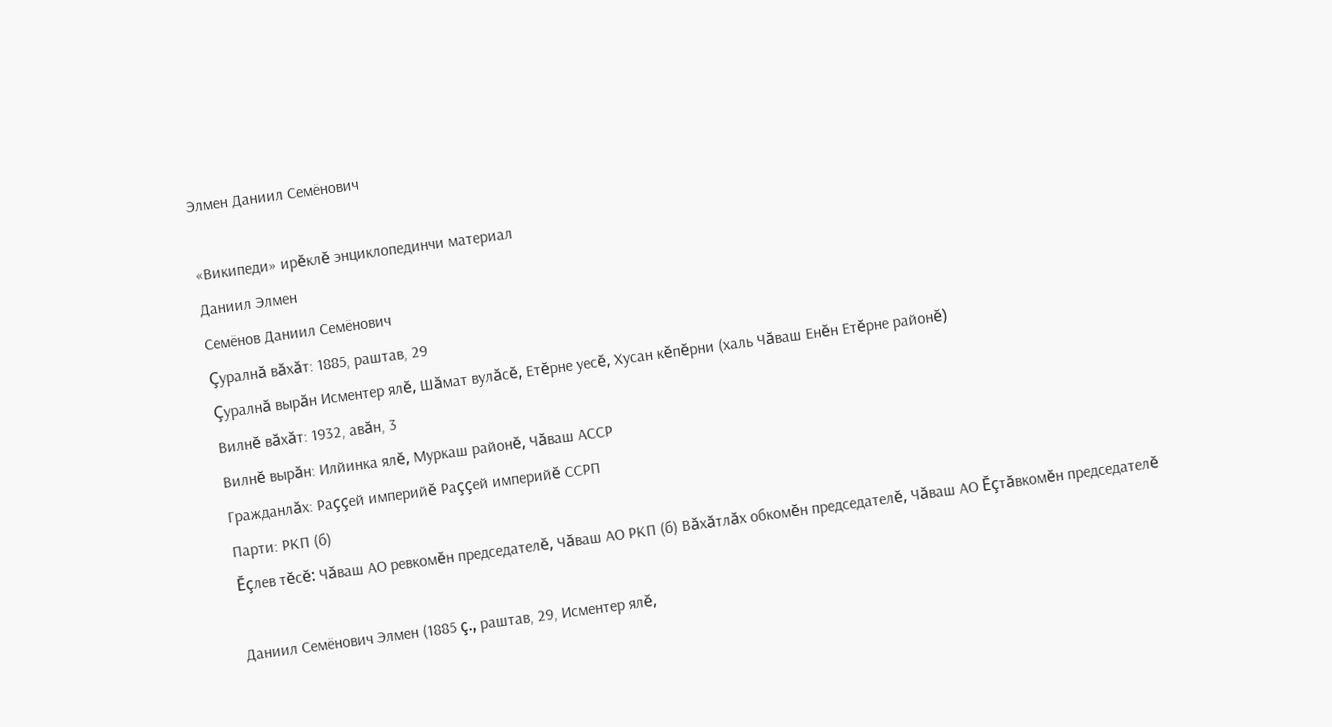Элмен Даниил Семёнович

«Википеди» ирĕклĕ энциклопединчи материал
Даниил Элмен
Семёнов Даниил Семёнович
Çуралнă вăхăт: 1885, раштав, 29
Çуралнă вырăн Исментер ялĕ, Шăмат вулăсĕ, Етĕрне уесĕ, Хусан кĕпĕрни (халь Чăваш Енĕн Етĕрне районĕ)
Вилнĕ вăхăт: 1932, авăн, 3
Вилнĕ вырăн: Илйинка ялĕ, Муркаш районĕ, Чăваш АССР
Гражданлăх: Раççей империйĕ Раççей империйĕ ССРП
Парти: РКП (б)
Ĕçлев тĕсĕ: Чăваш АО ревкомĕн председателĕ, Чăваш АО РКП (б) Вăхăтлăх обкомĕн председателĕ, Чăваш АО Ĕçтăвкомĕн председателĕ

Даниил Семёнович Элмен (1885 ç., раштав, 29, Исментер ялĕ,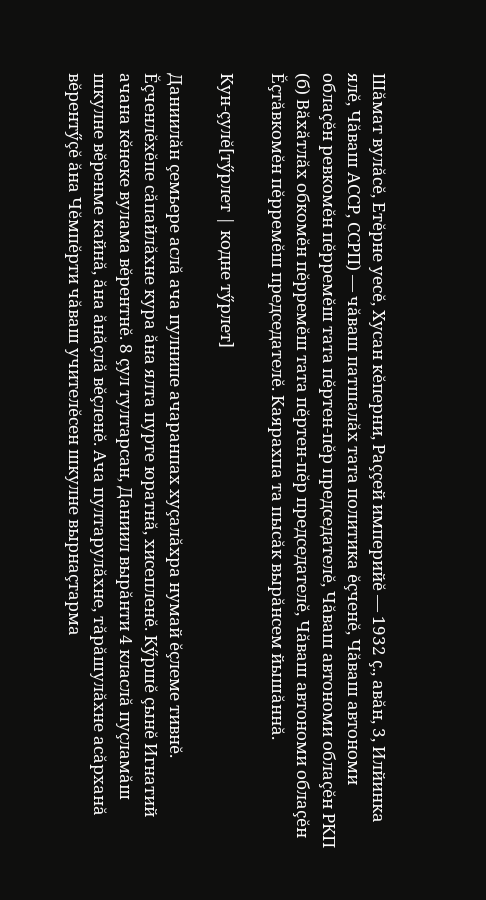Шăмат вулăсĕ, Етĕрне уесĕ, Хусан кĕперни, Раççей империйĕ — 1932 ç., авăн, 3, Илйинка ялĕ, Чăваш АССР, ССРП) — чăваш патшалăх тата политика ĕçченĕ, Чăваш автономи облаçĕн ревкомĕн пĕрремĕш тата пĕртен-пĕр председателĕ, Чăваш автономи облаçĕн РКП (б) Вăхăтлăх обкомĕн пĕрремĕш тата пĕртен-пĕр председателĕ, Чăваш автономи облаçĕн Ĕçтăвкомĕн пĕрремĕш председателĕ. Каярахпа та пысăк вырăнсем йышăннă.

Кун-çулĕ[тӳрлет | кодне тӳрлет]

Даниилăн çемьере аслă ача пулнипе ачаранпах хуçалăхра нумай ĕçлеме тивнĕ. Ĕçченлĕхĕпе сăпайлăхне кура ăна ялта пурте юратнă, хисепленĕ. Кӳршĕ çынĕ Игнатий ачана кĕнеке вулама вĕрентнĕ. 8 çул тултарсан, Даниил вырăнти 4 класлă пуçламăш шкулне вĕренме кайнă, ăна ăнăçлă вĕçленĕ. Ача пултарулăхне, тăрăшулăхне асăрханă вĕрентӳçĕ ăна Чĕмпĕрти чăваш учителĕсен шкулне вырнаçтарма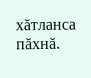хăтланса пăхнă.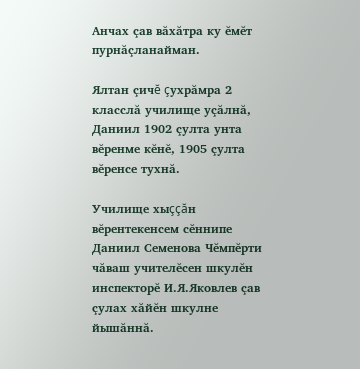Анчах çав вăхăтра ку ĕмĕт пурнăçланайман.

Ялтан çичĕ çухрăмра 2 класслă училище уçăлнă, Даниил 1902 çулта унта вĕренме кĕнĕ, 1905 çулта вĕренсе тухнă.

Училище хыççăн вĕрентекенсем сĕннипе Даниил Семенова Чĕмпĕрти чăваш учителĕсен шкулĕн инспекторĕ И.Я.Яковлев çав çулах хăйĕн шкулне йышăннă.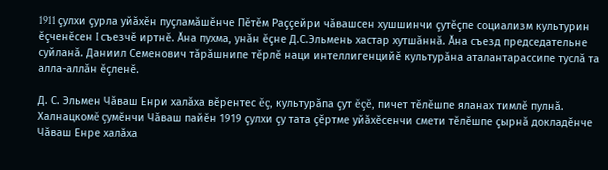1911 çулхи çурла уйăхĕн пуçламăшĕнче Пĕтĕм Раççейри чăвашсен хушшинчи çутĕçпе социализм культурин ĕçченĕсен I съезчĕ иртнĕ. Ăна пухма, унăн ĕçне Д.С.Эльмень хастар хутшăннă. Ăна съезд председательне суйланă. Даниил Семенович тăрăшнипе тĕрлĕ наци интеллигенцийĕ культурăна аталантарассипе туслă та алла-аллăн ĕçленĕ.

Д. С. Эльмен Чăваш Енри халăха вĕрентес ĕç, культурăпа çут ĕçĕ, пичет тĕлĕшпе яланах тимлĕ пулнă. Халнацкомĕ çумĕнчи Чăваш пайĕн 1919 çулхи çу тата çĕртме уйăхĕсенчи смети тĕлĕшпе çырнă докладĕнче Чăваш Енре халăха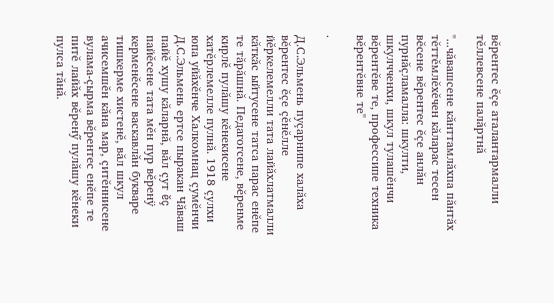вĕрентес ĕçе аталантармалли тĕллевсене палăртнă

"...чăвашсене кăнттамлăхпа пăнтăх тĕттĕмлĕхĕчен кăларас тесен вĕсене вĕрентес ĕçе анлăн пурнăçламалла: шкулти, шкулчченхи, шкул тулашĕнчи вĕрентĕве те, профессипе техника вĕрентĕвне те"

.

Д.С.Эльмень пуçарнипе халăха вĕрентес ĕçе çĕнĕлле йĕркелемелли тата лайăхлатмалли кăткăс ыйтусене татса парас енĕпе те тăрăшнă. Педагогсене, вĕренме кирлĕ пулăшу кĕнекисене хатĕрлемелле пулнă. 1918 çулхи юпа уйăхĕнче Халкомнац çумĕнчи Д.С.Эльмень ертсе пыракан Чăваш пайĕ хушу кăларнă, вăл çут ĕç пайĕсене тата мĕн пур вĕренÿ керменĕсене васкавлăн букваре тишкерме хистенĕ, вăл шкул ачисемшĕн кăна мар, çитĕннисене вулама-çырма вĕрентес енĕпе те питĕ лайăх вĕренӳ пулăшу кĕнеки пулса тăнă.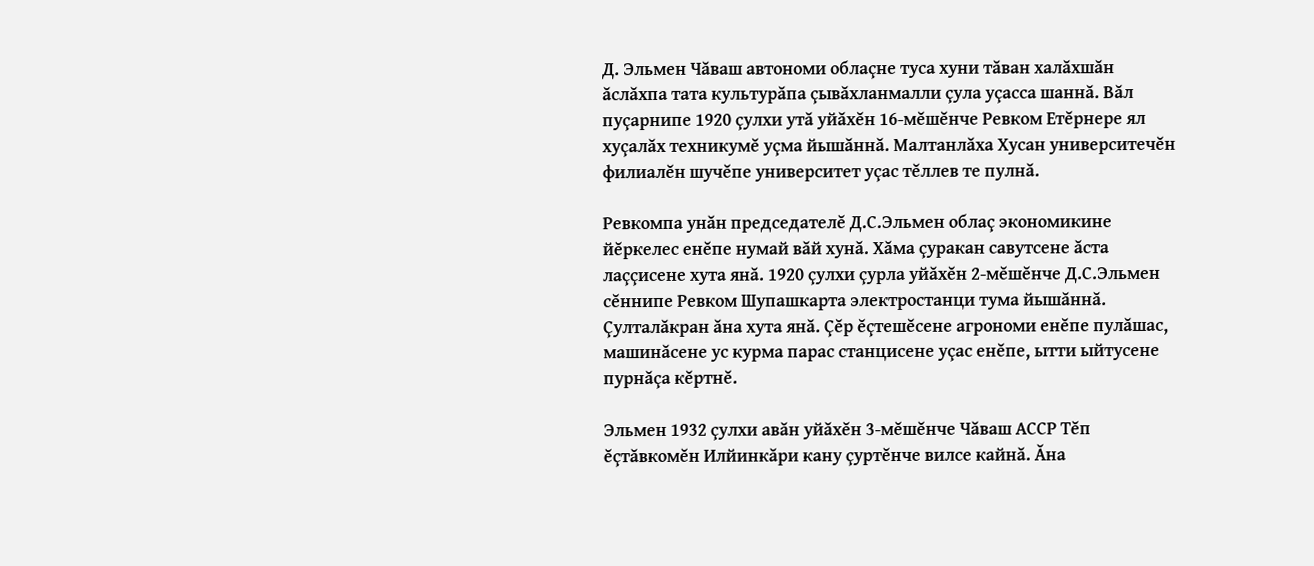Д. Эльмен Чăваш автономи облаçне туса хуни тăван халăхшăн ăслăхпа тата культурăпа çывăхланмалли çула уçасса шаннă. Вăл пуçарнипе 1920 çулхи утă уйăхĕн 16-мĕшĕнче Ревком Етĕрнере ял хуçалăх техникумĕ уçма йышăннă. Малтанлăха Хусан университечĕн филиалĕн шучĕпе университет уçас тĕллев те пулнă.

Ревкомпа унăн председателĕ Д.С.Эльмен облаç экономикине йĕркелес енĕпе нумай вăй хунă. Хăма çуракан савутсене ăста лаççисене хута янă. 1920 çулхи çурла уйăхĕн 2-мĕшĕнче Д.С.Эльмен сĕннипе Ревком Шупашкарта электростанци тума йышăннă. Çулталăкран ăна хута янă. Çĕр ĕçтешĕсене агрономи енĕпе пулăшас, машинăсене ус курма парас станцисене уçас енĕпе, ытти ыйтусене пурнăçа кĕртнĕ.

Эльмен 1932 çулхи авăн уйăхĕн 3-мĕшĕнче Чăваш АССР Тĕп ĕçтăвкомĕн Илйинкăри кану çуртĕнче вилсе кайнă. Ăна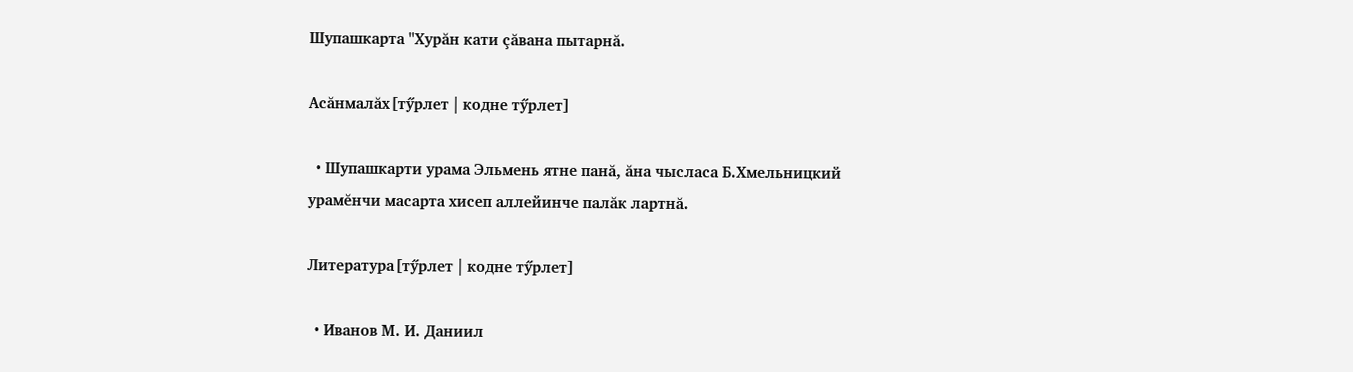Шупашкарта "Хурăн кати çăвана пытарнă.

Асăнмалăх[тӳрлет | кодне тӳрлет]

  • Шупашкарти урама Эльмень ятне панă, ăна чысласа Б.Хмельницкий урамĕнчи масарта хисеп аллейинче палăк лартнă.

Литература[тӳрлет | кодне тӳрлет]

  • Иванов М. И. Даниил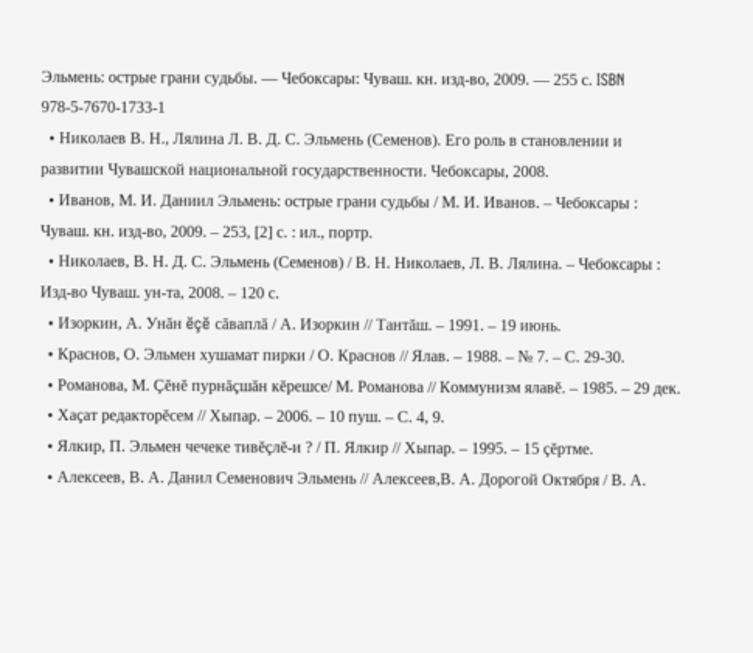Эльмень: острые грани судьбы. — Чебоксары: Чуваш. кн. изд-во, 2009. — 255 с. ISBN 978-5-7670-1733-1
  • Николаев В. Н., Лялина Л. В. Д. С. Эльмень (Семенов). Его роль в становлении и развитии Чувашской национальной государственности. Чебоксары, 2008.
  • Иванов, М. И. Даниил Эльмень: острые грани судьбы / М. И. Иванов. – Чебоксары : Чуваш. кн. изд-во, 2009. – 253, [2] с. : ил., портр.
  • Николаев, В. Н. Д. С. Эльмень (Семенов) / В. Н. Николаев, Л. В. Лялина. – Чебоксары : Изд-во Чуваш. ун-та, 2008. – 120 с.
  • Изоркин, А. Унăн ĕçĕ сăваплă / А. Изоркин // Тантăш. – 1991. – 19 июнь.
  • Краснов, О. Эльмен хушамат пирки / О. Краснов // Ялав. – 1988. – № 7. – С. 29-30.
  • Романова, М. Çĕнĕ пурнăçшăн кĕрешсе/ М. Романова // Коммунизм ялавĕ. – 1985. – 29 дек.
  • Хаçат редакторĕсем // Хыпар. – 2006. – 10 пуш. – С. 4, 9.
  • Ялкир, П. Эльмен чечеке тивĕçлĕ-и ? / П. Ялкир // Хыпар. – 1995. – 15 çĕртме.
  • Алексеев, В. А. Данил Семенович Эльмень // Алексеев,В. А. Дорогой Октября / В. А.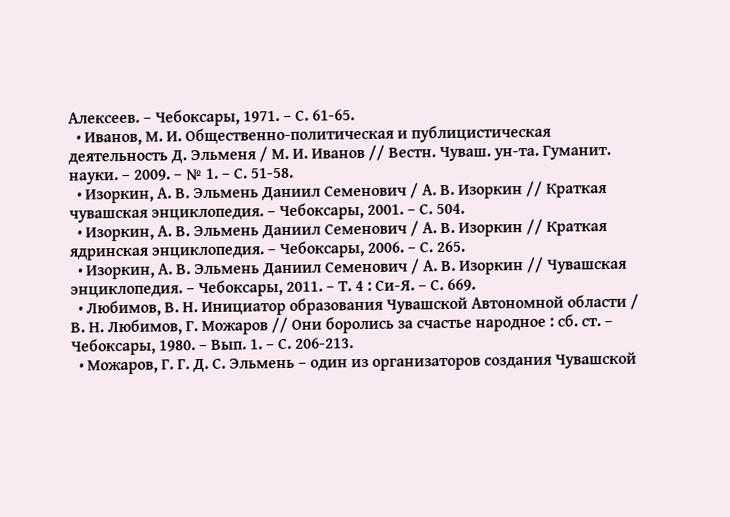Алексеев. – Чебоксары, 1971. – С. 61-65.
  • Иванов, М. И. Общественно-политическая и публицистическая деятельность Д. Эльменя / М. И. Иванов // Вестн. Чуваш. ун-та. Гуманит. науки. – 2009. – № 1. – С. 51-58.
  • Изоркин, А. В. Эльмень Даниил Семенович / А. В. Изоркин // Краткая чувашская энциклопедия. – Чебоксары, 2001. – С. 504.
  • Изоркин, А. В. Эльмень Даниил Семенович / А. В. Изоркин // Краткая ядринская энциклопедия. – Чебоксары, 2006. – С. 265.
  • Изоркин, А. В. Эльмень Даниил Семенович / А. В. Изоркин // Чувашская энциклопедия. – Чебоксары, 2011. – Т. 4 : Си-Я. – С. 669.
  • Любимов, В. Н. Инициатор образования Чувашской Автономной области / В. Н. Любимов, Г. Можаров // Они боролись за счастье народное : сб. ст. – Чебоксары, 1980. – Вып. 1. – С. 206-213.
  • Можаров, Г. Г. Д. С. Эльмень – один из организаторов создания Чувашской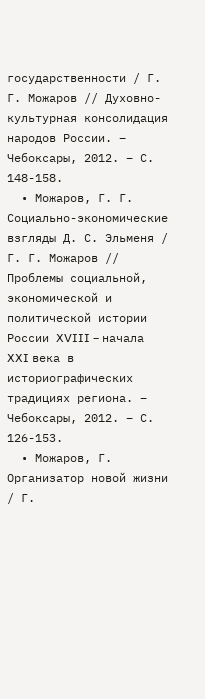государственности / Г. Г. Можаров // Духовно-культурная консолидация народов России. – Чебоксары, 2012. – С. 148-158.
  • Можаров, Г. Г. Социально-экономические взгляды Д. С. Эльменя / Г. Г. Можаров // Проблемы социальной, экономической и политической истории России XVIII – начала XXI века в историографических традициях региона. – Чебоксары, 2012. – С. 126-153.
  • Можаров, Г. Организатор новой жизни / Г.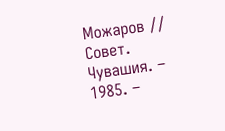Можаров // Совет. Чувашия. – 1985. –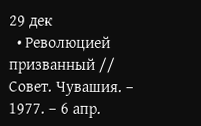29 дек
  • Революцией призванный // Совет. Чувашия. – 1977. – 6 апр.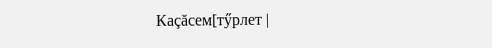Каçăсем[тӳрлет |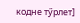кодне тӳрлет]